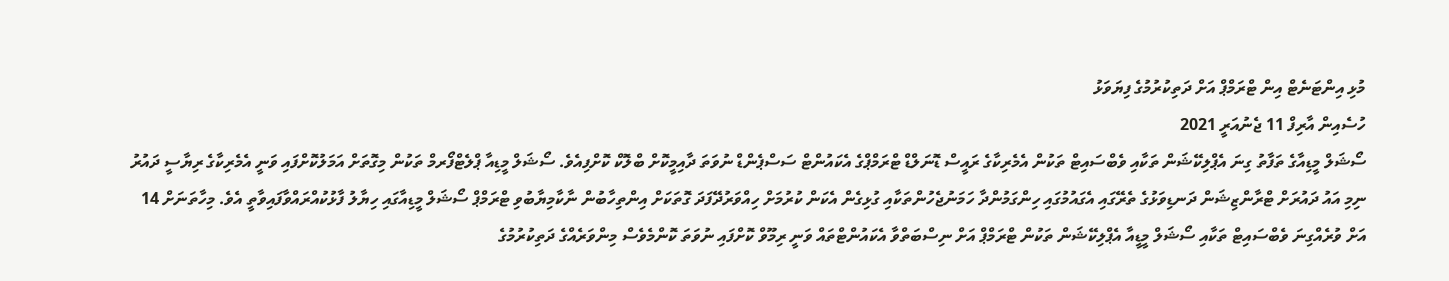މުޅި އިންޓަނެޓް އިން ޓްރަމްޕް އަށް ދަތިކުރުމުގެ ފިޔަވަޅު
ހުސެއިން އާރިފް 11 ޖެނުއަރީ 2021
ސޯޝަލް މީޑިއާގެ ތަފާތު ގިނަ އެޕްލިކޭޝަން ތަކާއި ވެބްސައިޓް ތަކުން އެމެރިކާގެ ރައީސް ޑޮނަލްޑް ޓްރަމްޕްގެ އެކައުންޓް ސަސްޕެންޑް ނުވަތަ ދާއިމީކޮށް ބްލޮކް ކޮށްފިއެވެ. ސޯޝަލް މީޑިއާ ޕްލެޓްފޯރމް ތަކުން މިގޮތަށް އަމަލުކޮށްފައި ވަނީ އެމެރިކާގެ ރިޔާސީ ދައުރު ނިމި އައު ދައުރަށް ޓްރާންޒިޝަން ދަނޑިވަޅުގެ ތެރޭގައި އެގައުމުގައި ހިންގަމުންދާ ހަމަނުޖެހުންތަކާއި ގުޅިގެން އެކަން ކުރުމަށް ހިއްވަރުދޭފަދަ ގޮތަކަށް އިންތިހާބުން ނާކާމިޔާބުވި ޓްރަމްޕް ސޯޝަލް މީޑިއާގައި ހިޔާލު ފާޅުކުއްރައްވާފައިވާތީ އެވެ. މިހާތަނަށް 14 އަށް ވުރެއްގިނަ ވެބްސައިޓް ތަކާއި ސޯޝަލް މީޑީއާ އެޕްލިކޭޝަން ތަކުން ޓްރަމްޕް އަށް ނިސްބަތްވާ އެކައުންޓްތައް ވަނީ ރިމޫވް ކޮށްފައި ނުވަތަ ކޮންމެވެސް މިންވަރެއްގެ ދަތިކުރުމުގެ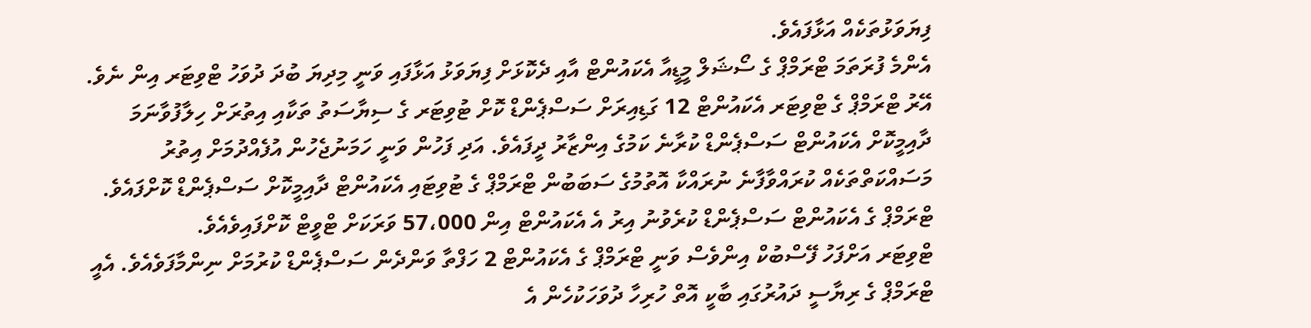ފިޔަވަޅުތަކެއް އަޅާފައެވެ.
އެންމެ ފުރަތަމަ ޓްރަމްޕް ގެ ސޯޝަލް މީޑީއާ އެކައުންޓް އާއި ދެކޮޅަށް ފިޔަވަޅު އަޅާފައި ވަނީ މިދިޔަ ބުދަ ދުވަހު ޓްވިޓަރ އިން ނެވެ. އޭރު ޓްރަމްޕް ގެ ޓްވިޓަރ އެކައުންޓް 12 ގަޑިއިރަށް ސަސްޕެންޑް ކޮށް ޓުވިޓަރ ގެ ސިޔާސަތު ތަކާއި އިތުރަށް ހިލާފުވާނަމަ ދާއިމީކޮށް އެކައުންޓް ސަސްޕެންޑް ކުރާނެ ކަމުގެ އިންޒާރު ދީފައެވެ. އަދި ފަހުން ވަނީ ހަމަނުޖެހުން އުފެއްދުމަށް އިތުރު މަސައްކަތްތަކެއް ކުރައްވާފާނެ ނުރައްކާ އޮތުމުގެ ސަބަބުން ޓްރަމްޕް ގެ ޓުވިޓައި އެކައުންޓް ދާއިމީކޮށް ސަސްޕެންޑް ކޮށްފައެވެ. ޓްރަމްޕް ގެ އެކައުންޓް ސަސްޕެންޑް ކުރެވުނު އިރު އެ އެކައުންޓް އިން 57،000 ވަރަކަށް ޓްވީޓް ކޮށްފައިވެއެވެ.
ޓްވިޓަރ އަށްފަހު ފޭސްބުކް އިންވެސް ވަނީ ޓްރަމްޕް ގެ އެކައުންޓް 2 ހަފްތާ ވަންދެން ސަސްޕެންޑް ކުރުމަށް ނިންމާފަވެއެވެ. އެއީ ޓްރަމްޕް ގެ ރިޔާސީ ދައުރުގައި ބާކީ އޮތް ހުރިހާ ދުވަހަކުހެން އެ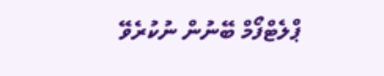ޕްލެޓްފޯމް ބޭނުން ނުކުރެވޭ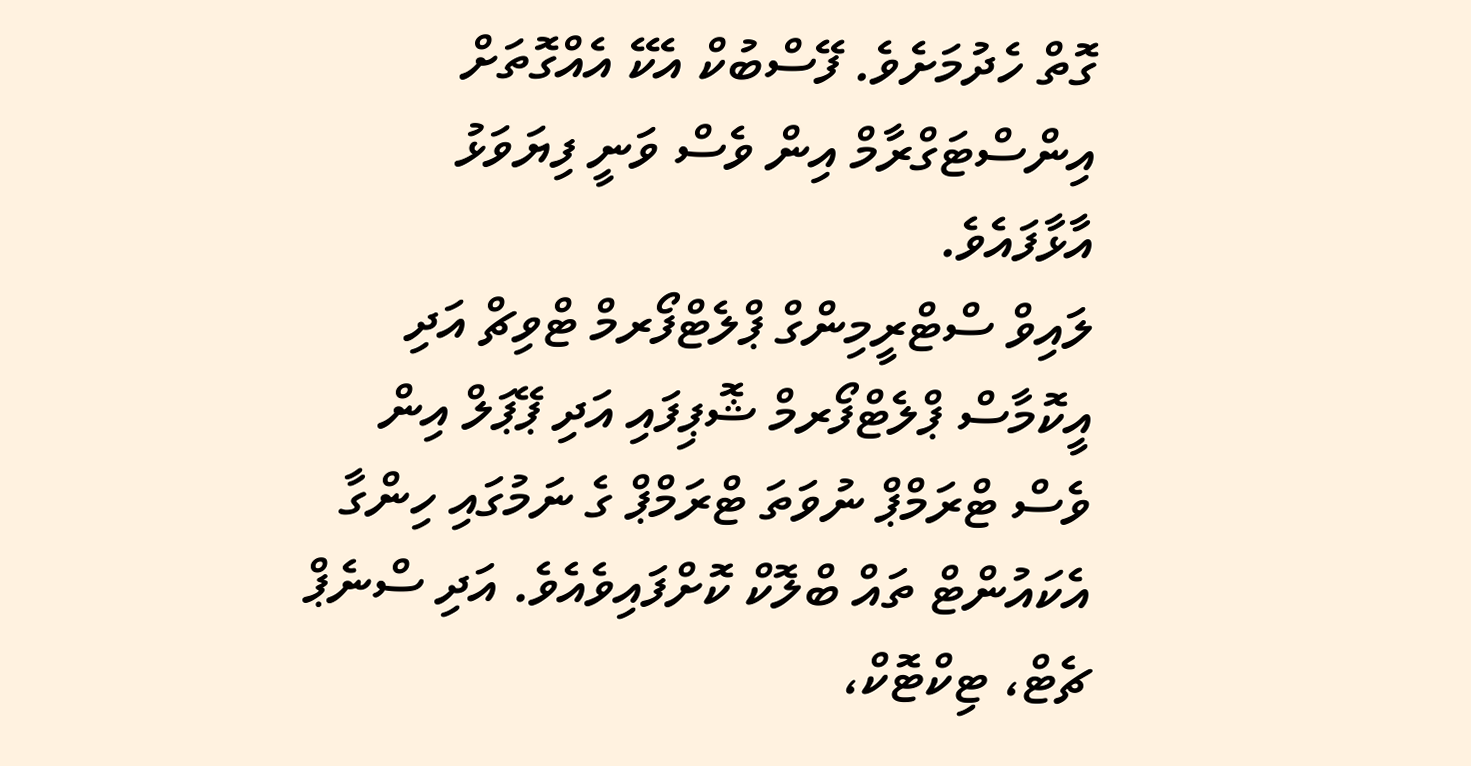ގޮތް ހެދުމަށެވެ. ފޭސްބުކް އެކޭ އެއްގޮތަށް އިންސްޓަގްރާމް އިން ވެސް ވަނީ ފިޔަވަޅު އާޅާފައެވެ.
ލައިވް ސްޓްރީމިންގް ޕްލެޓްފޯރމް ޓްވިޗް އަދި އީކޮމާސް ޕްލެޓްފޯރމް ޝޮޕިފައި އަދި ޕޭޕަލް އިން ވެސް ޓްރަމްޕް ނުވަތަ ޓްރަމްޕް ގެ ނަމުގައި ހިންގާ އެކައުންޓް ތައް ބްލޮކް ކޮށްފައިވެއެވެ. އަދި ސްނެޕް ޗެޓް، ޓިކްޓޮކް،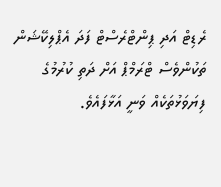ރެޑިޓް އަދި ޕިންޓްރެސްޓް ފަދަ އެޕްލިކޭޝަން ތަކުންވެސް ޓްރަމްޕް އަށް ދަތި ކުރުމުގެ ފިޔަވަޅުތަކެއް ވަނީ އަޅާފައެވެ.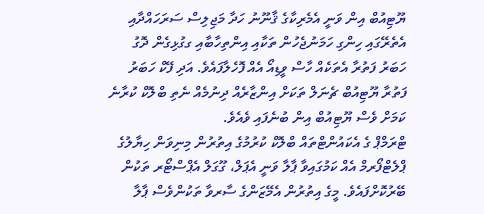ޔޫޓިއުބް އިން ވަނީ އެމެރިކާގެ ޤާނޫނު ހަދާ މަޖިލިސް ސަރަހައްދާއި އެތެރޭގައި ހިންގި ހަމަނުޖެހުން ތަކާއި އިންތިހާބާއި ގގުޅިގެން ދޮގު ހަބަރު ފަތުރާ އެތަކެއް ހާސް ވީޑިއޯ އެއް ފޮހެލާފައެވެ. އަދި ފޭކް ހަބަރު ފަތުރާ ޔޫޓިއުބް ޗެނަލް ތަކަށް އިންޒާރެއް ދިނުމެއް ނެތި ބްލޮކް ކުރާނެ ކަމަށް ވެސް ޔޫޓިއުބް އިން ބުނެފައި ވެއެވެ.
ޓްރަމްޕް ގެ އެކައުންޓްތައް ބްލޮކް ކުރުމުގެ އިތުރުން މިނިވަން ހިޔާލުގެ ޕްލެޓްފޯރމް އެއް ކަމުގައިވާ ޕާލާ ވަނީ އެޕަލް، ގޫގަލް އެޕްސްޓޯރ ތަކުން ބޭރުކޮށްފައެވެ. މީގެ އިތުރުން އެމޭޒަންގެ ސާރވާ ތަކުންވެސް ޕާލާ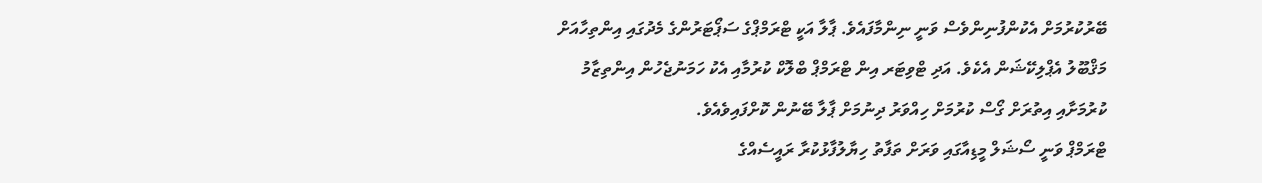ބޭރުކުރުމަށް އެކުންފުނިންވެސް ވަނީ ނިންމާފައެވެ. ޕާލާ އަކީ ޓްރަމްޕްގެ ސަޕޯޓަރުންގެ މެދުގައި އިންތިހާއަށް މަޤްބޫލު އެޕްލިކޭޝަން އެކެވެ. އަދި ޓްވިޓަރ އިން ޓްރަމްޕް ބްލޮކް ކުރުމާއި އެކު ހަމަނުޖެހުން އިންތިޒާމު ކުރުމަށާއި އިތުރަށް ގޯސް ކުރުމަށް ހިއްވަރު ދިނުމަށް ޕާލާ ބޭނުން ކޮށްފައިވެއެވެ.
ޓްރަމްޕް ވަނީ ސޯޝަލް މީޑިއާގައި ވަރަށް ތަފާތު ހިޔާލުފާޅުކުރާ ރައީސެއްގެ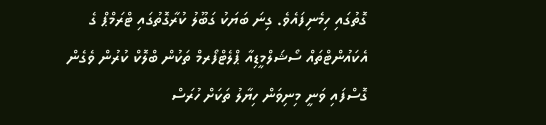ގޮތުގައި ހިމެނިފައެވެ. ގިނަ ބަޔަކު ގަބޫލު ކުރާގޮތުގައި ޓްރަމްޕް ގެ އެކައުންޓްތައް ސޯޝަލްމީޑިއާ ޕްލެޓްފޯރމް ތަކުން ބްލޮކް ކުރުން ވެގެން ގޮސްފައި ވަނީ މިނިވަން ހިޔާލު ތަކަށް ހުރަސް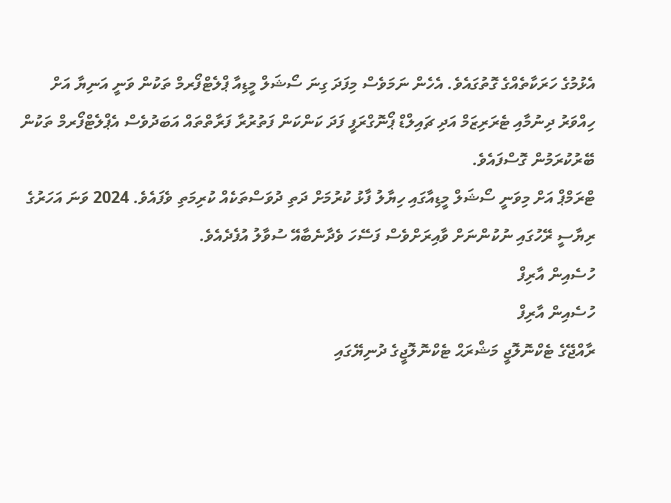އެޅުމުގެ ހަރަކާތެއްގެ ގޮތުގައެވެ. އެހެން ނަމަވެސް މިފަދަ ގިނަ ސޯޝަލް މީޑިއާ ޕްލެޓްފޯރމް ތަކުން ވަނީ އަނިޔާ އަށް ހިއްވަރު ދިނުމާއި ޓެރަރިޒަމް އަދި ޗައިލްޑް ޕޯނޮގްރަފީ ފަދަ ކަންކަން ފަތުރުރާ ފަރާތްތައް އަބަދުވެސް އެޕްލެޓްފޯރމް ތަކުން ބޭރުކުރަމުން ގޮސްފައެވެ.
ޓްރަމްޕް އަށް މިވަނީ ސޯޝަލް މީޑިއާގައި ހިޔާލު ފާޅު ކުރުމަށް ދަތި ދުވަސްތަކެއް ކުރިމަތި ވެފައެވެ. 2024 ވަނަ އަހަރުގެ ރިޔާސީ ރޭހުގައި ނުކުންނަށް ވާއިރަށްވެސް ފަސޭހަ ވެދާނެބާއޭ ސުވާލު އުފެދެއެވެ.
ހުސެއިން އާރިފް
ހުސެއިން އާރިފް
ރާއްޖޭގެ ޓެކްނޮލޮޖީ މަޝްރަޙް ޓެކްނޮލޮޖީގެ ދުނިޔޭގައި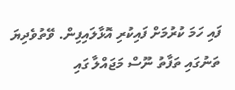ފައި ހަމަ ކުރުމަށް ފައިކުރި އޮޅާލައިފިން. ވޭތުވެދިޔަ ތަނުގައި ތަފާތު ނޫސް މަޖައްލާ ގައި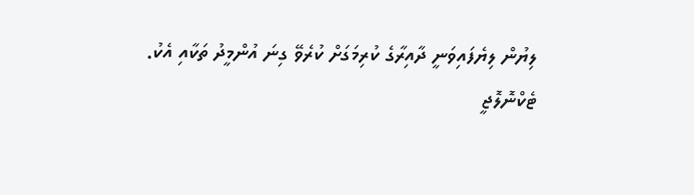ލިޔުން ލިޔެފައިވަނީ ދާއިރާގެ ކުރިމަގަށް ކުރެވޭ ގިނަ އުންމީދު ތަކާއި އެކު.
ޓެކްނޮލޮޖީ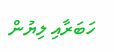ހަބަރާއި ލިޔުން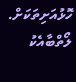ހޮޅުއަށިތަކަށް.
ލޯތްބާއެކު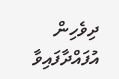ދިވެހިން އުފައްދާފައިވާ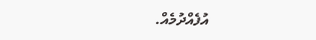އުފެއްދުމެއް.